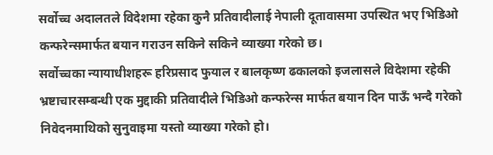सर्वोच्च अदालतले विदेशमा रहेका कुनै प्रतिवादीलाई नेपाली दूतावासमा उपस्थित भए भिडिओ कन्फरेन्समार्फत बयान गराउन सकिने सकिने व्याख्या गरेको छ।
सर्वोच्चका न्यायाधीशहरू हरिप्रसाद फुयाल र बालकृष्ण ढकालको इजलासले विदेशमा रहेकी भ्रष्टाचारसम्बन्धी एक मुद्दाकी प्रतिवादीले भिडिओ कन्फरेन्स मार्फत बयान दिन पाऊँ भन्दै गरेको निवेदनमाथिको सुनुवाइमा यस्तो व्याख्या गरेको हो।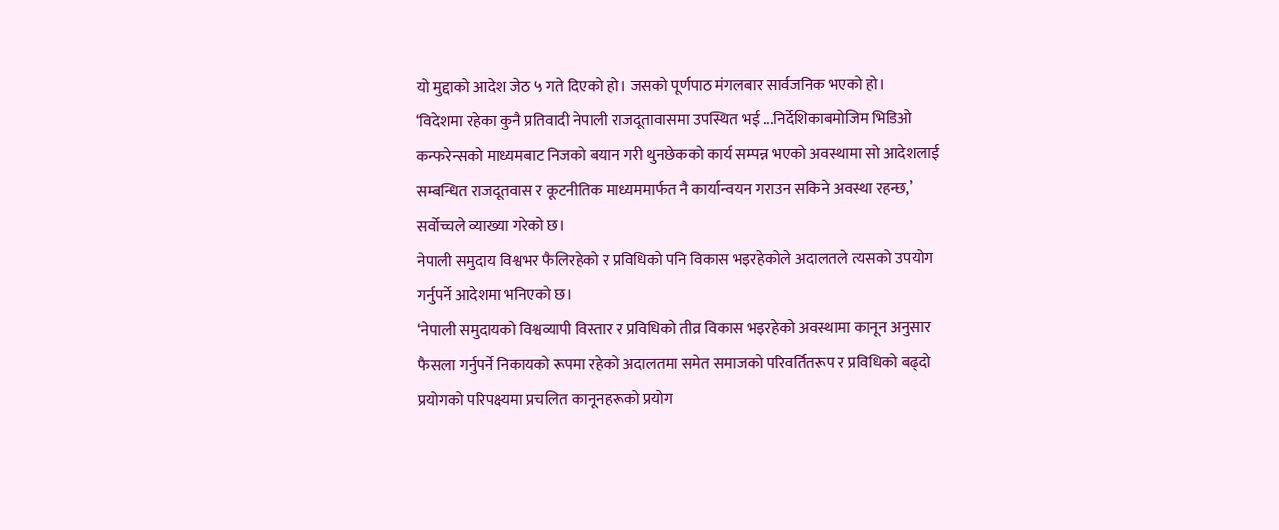यो मुद्दाको आदेश जेठ ५ गते दिएको हो। जसको पूर्णपाठ मंगलबार सार्वजनिक भएको हो।
‘विदेशमा रहेका कुनै प्रतिवादी नेपाली राजदूतावासमा उपस्थित भई ...निर्देशिकाबमोजिम भिडिओ कन्फरेन्सको माध्यमबाट निजको बयान गरी थुनछेकको कार्य सम्पन्न भएको अवस्थामा सो आदेशलाई सम्बन्धित राजदूतवास र कूटनीतिक माध्यममार्फत नै कार्यान्वयन गराउन सकिने अवस्था रहन्छ,’ सर्वोच्चले व्याख्या गरेको छ।
नेपाली समुदाय विश्वभर फैलिरहेको र प्रविधिको पनि विकास भइरहेकोले अदालतले त्यसको उपयोग गर्नुपर्ने आदेशमा भनिएको छ।
‘नेपाली समुदायको विश्वव्यापी विस्तार र प्रविधिको तीव्र विकास भइरहेको अवस्थामा कानून अनुसार फैसला गर्नुपर्ने निकायको रूपमा रहेको अदालतमा समेत समाजको परिवर्तितरूप र प्रविधिको बढ्दो प्रयोगको परिपक्ष्यमा प्रचलित कानूनहरूको प्रयोग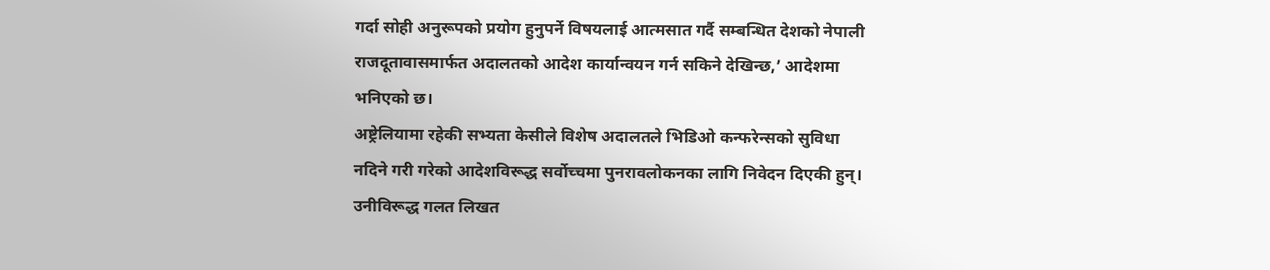गर्दा सोही अनुरूपको प्रयोग हुनुपर्ने विषयलाई आत्मसात गर्दै सम्बन्धित देशको नेपाली राजदूतावासमार्फत अदालतको आदेश कार्यान्वयन गर्न सकिने देखिन्छ,’ आदेशमा भनिएको छ।
अष्ट्रेलियामा रहेकी सभ्यता केसीले विशेष अदालतले भिडिओ कन्फरेन्सको सुविधा नदिने गरी गरेको आदेशविरूद्ध सर्वोच्चमा पुनरावलोकनका लागि निवेदन दिएकी हुन्।
उनीविरूद्ध गलत लिखत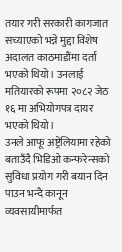तयार गरी सरकारी कागजात सच्याएको भन्ने मुद्दा विशेष अदालत काठमाडौंमा दर्ता भएको थियो। उनलाई मतियारको रूपमा २०८२ जेठ १६ मा अभियोगपत्र दायर भएको थियो।
उनले आफू अष्ट्रेलियामा रहेको बताउँदै भिडिओ कन्फरेन्सको सुविधा प्रयोग गरी बयान दिन पाउन भन्दै कानून व्यवसायीमार्फत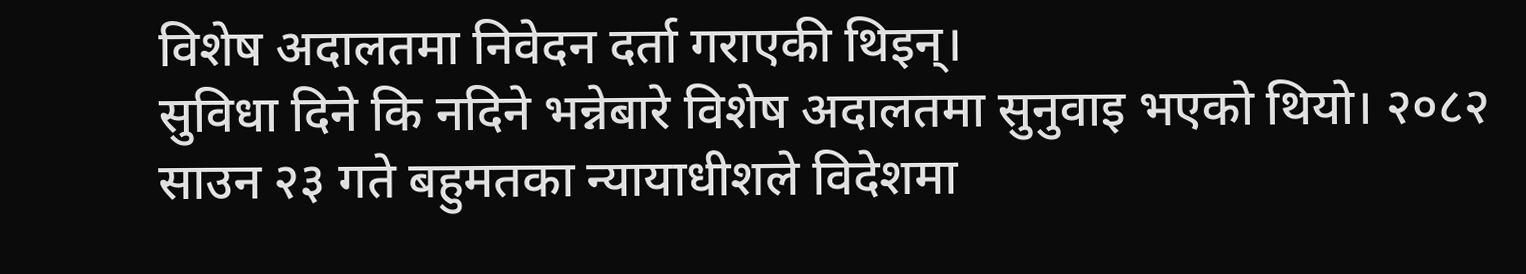विशेष अदालतमा निवेदन दर्ता गराएकी थिइन्।
सुविधा दिने कि नदिने भन्नेबारे विशेष अदालतमा सुनुवाइ भएको थियो। २०८२ साउन २३ गते बहुमतका न्यायाधीशले विदेशमा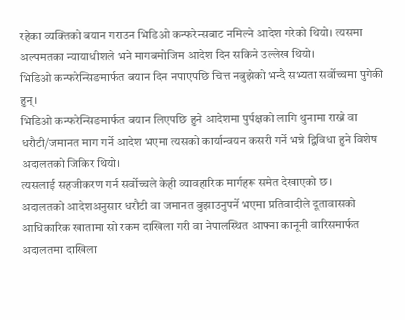रहेका व्यक्तिको बयान गराउन भिडिओ कन्फरेन्सबाट नमिल्ने आदेश गरेको थियो। त्यसमा अल्पमतका न्यायाधीशले भने मागबमोजिम आदेश दिन सकिने उल्लेख थियो।
भिडिओ कन्फरेन्सिङमार्फत बयान दिन नपाएपछि चित्त नबुझेको भन्दै सभ्यता सर्वोच्चमा पुगेकी हुन्।
भिडिओ कन्फरेन्सिङमार्फत बयान लिएपछि हुने आदेशमा पुर्पक्षको लागि थुनामा राख्ने वा धरौटी/जमानत माग गर्ने आदेश भएमा त्यसको कार्यान्वयन कसरी गर्ने भन्ने द्विविधा हुने विशेष अदालतको जिकिर थियो।
त्यसलाई सहजीकरण गर्न सर्वोच्चले केही व्यावहारिक मार्गहरू समेत देखाएको छ।
अदालतको आदेशअनुसार धरौटी वा जमानत बुझाउनुपर्ने भएमा प्रतिवादीले दूतावासको आधिकारिक खातामा सो रकम दाखिला गरी वा नेपालस्थित आफ्ना कानूनी वारिसमार्फत अदालतमा दाखिला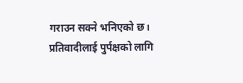गराउन सक्ने भनिएको छ।
प्रतिवादीलाई पुर्पक्षको लागि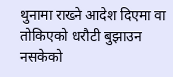थुनामा राख्ने आदेश दिएमा वा तोकिएको धरौटी बुझाउन नसकेको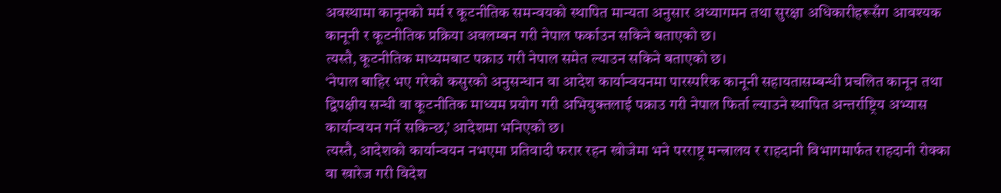अवस्थामा कानूनको मर्म र कूटनीतिक समन्वयको स्थापित मान्यता अनुसार अध्यागमन तथा सुरक्षा अधिकारीहरूसँग आवश्यक कानूनी र कूटनीतिक प्रक्रिया अवलम्बन गरी नेपाल फर्काउन सकिने बताएको छ।
त्यस्तै, कूटनीतिक माध्यमबाट पक्राउ गरी नेपाल समेत ल्याउन सकिने बताएको छ।
‘नेपाल बाहिर भए गरेको कसुरको अनुसन्धान वा आदेश कार्यान्वयनमा पारस्परिक कानूनी सहायतासम्बन्धी प्रचलित कानून तथा द्विपक्षीय सन्धी वा कूटनीतिक माध्यम प्रयोग गरी अभियुक्तलाई पक्राउ गरी नेपाल फिर्ता ल्याउने स्थापित अन्तर्राष्ट्रिय अभ्यास कार्यान्वयन गर्ने सकिन्छ,’ आदेशमा भनिएको छ।
त्यस्तै, आदेशको कार्यान्वयन नभएमा प्रतिवादी फरार रहन खोजेमा भने परराष्ट्र मन्त्रालय र राहदानी विभागमार्फत राहदानी रोक्का वा खारेज गरी विदेश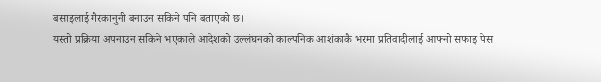बसाइलाई गैरकानुनी बनाउन सकिने पनि बताएको छ।
यस्तो प्रक्रिया अपनाउन सकिने भएकाले आदेशको उल्लंघनको काल्पनिक आशंकाकै भरमा प्रतिवादीलाई आफ्नो सफाइ पेस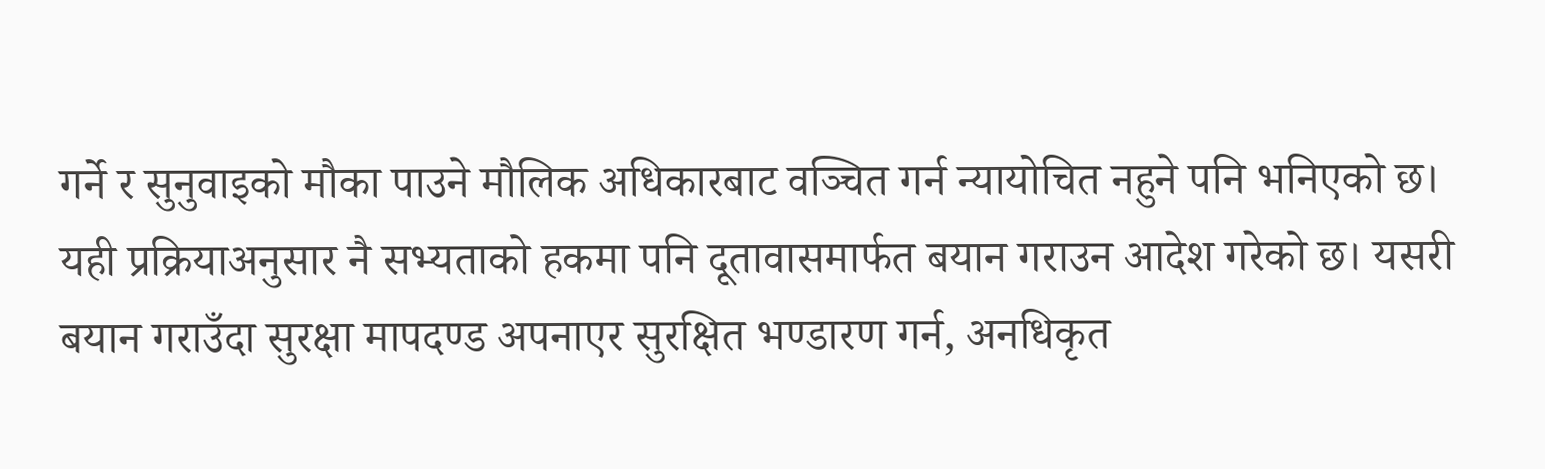गर्ने र सुनुवाइको मौका पाउने मौलिक अधिकारबाट वञ्चित गर्न न्यायोचित नहुने पनि भनिएको छ।
यही प्रक्रियाअनुसार नै सभ्यताको हकमा पनि दूतावासमार्फत बयान गराउन आदेश गरेको छ। यसरी बयान गराउँदा सुरक्षा मापदण्ड अपनाएर सुरक्षित भण्डारण गर्न, अनधिकृत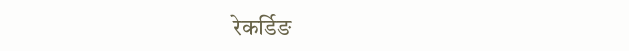रेकर्डिङ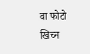वा फोटो खिच्न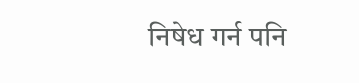निषेध गर्न पनि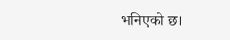भनिएको छ।